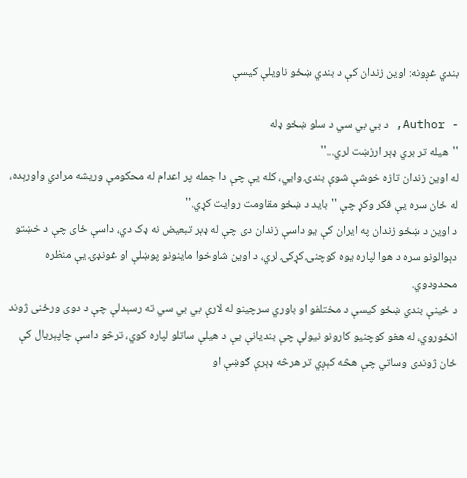بندي غږونه: اوین زندان کې د بندي ښځو ناویلې کیسې

- Author, د بي بي سي د سلو ښځو ډله
''هیله تر بري ډېر ارزښت لري...''
له اوین زندان تازه خوشې شوې بندۍ وايي، کله یې چې دا جمله پر اعدام له محکومې وریشه مرادي واورېده، له ځان سره یې فکر وکړ چې ''باید د ښځو مقاومت روایت کړي.''
د اوین د ښځو زندان په ایران کې یو داسې زندان دی چې له ډېر تبعیض نه ډک دي، داسې ځای چې د خښتو دېوالونو سره د هوا لپاره یوه کوچنۍ کړکۍ لري، د اوین شاوخوا ماینونو پوښلې او غونډۍ یې منظره محدودوي.
د ځینې بندي ښځو کیسې د مختلفو او باوري سرچینو له لارې بي بي سي ته رسېدلې چې د دوی ورځنی ژوند انځوروي، له هغو کوچنيو کارونو نیولې چې بندیانې یې د هيلې ساتلو لپاره کوي، ترڅو داسې چاپېریال کې ځان ژوندی وساتي چې هڅه کېږي تر هرڅه ډېرې ګوښې او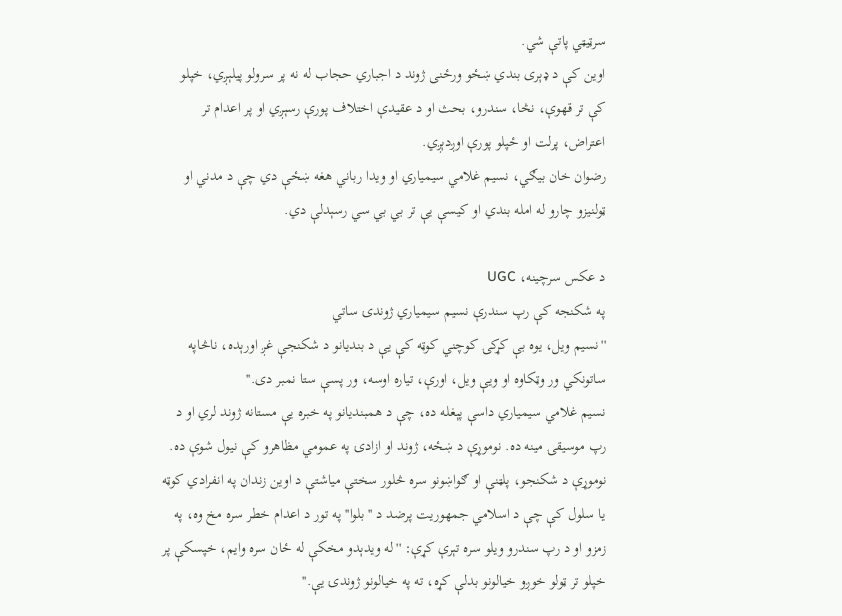سرټیټي پاتې شي.
اوین کې د ډېری بندي ښځو ورځنی ژوند د اجباري حجاب له نه پر سرولو پیلېږي، خپلو کې تر قهوې، نڅا، سندرو، بحث او د عقیدې اختلاف پورې رسېږي او پر اعدام تر اعتراض، پرلت او ځپلو پورې اوږدېږي.
رضوان خان بیګي، نسیم غلامي سیمیاري او ویدا رباني هغه ښځې دي چې د مدني او ټولنیزو چارو له امله بندي او کیسې یې تر بي بي سي رسېدلې دي.

د عکس سرچینه، UGC
په شکنجه کې رپ سندرې نسیم سیمیاري ژوندۍ ساتي
''نسیم ویل، یوه بې کړکۍ کوچني کوټه کې یې د بندیانو د شکنجې غږ اورېده، ناڅاپه ساتونکي ور وټکاوه او ویې ویل، اورې، تیاره اوسه، ور پسې ستا نمبر دی.''
نسیم غلامي سیمیاري داسې پېغله ده، چې د همبندیانو په خبره یې مستانه ژوند لري او د رپ موسیقۍ مینه ده. نوموړې د ښځه، ژوند او ازادۍ په عمومي مظاهرو کې نیول شوې ده.
نوموړې د شکنجو، پلټنې او ګواښونو سره څلور سختې میاشتې د اوین زندان په انفرادي کوټه یا سلول کې چې د اسلامي جمهوریت پرضد د ''بلوا'' په تور د اعدام خطر سره مخ وه، په زمزو او د رپ سندرو ویلو سره تېرې کړې: ''له ویدېدو مخکې له ځان سره وایم، خپسکې پر خپلو تر ټولو خوږو خیالونو بدلې کړه، ته په خیالونو ژوندۍ یې.''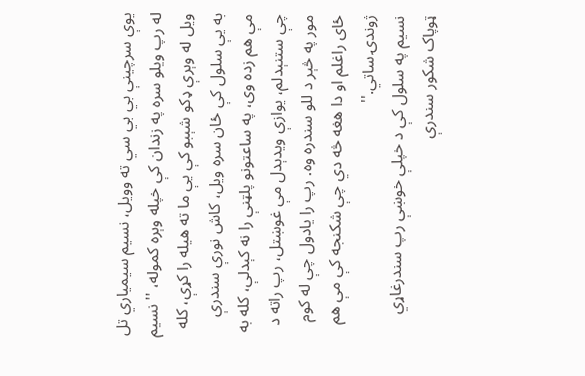یوې سرچینې بي بي سي ته وویل، نسیم سیمیاري تل له رپ ویلو سره په زندان کې خپله وېره کموله، ''نسیم ویل له وېرې ډکو شېبو کې یې ما ته هیله را کړې، کله به یې سلول کې ځان سره ویل، کاش نورې سندرې مې هم زده وی، په ساعتونو پلټنې را نه کېدلې، کله به چې ستنېدلم، یوازې ویدېدل مې غوښتل، رپ راته د مور په څېر د للو سندره وه. رپ را یادول چې له کوم ځای راغلم او دا هغه څه دي چې شکنجه کې مې هم ژوندۍ ساتي.''
نسیم په سلول کې د خپلې خوښې رپ سندرغاړي ټوپاک شکور سندرې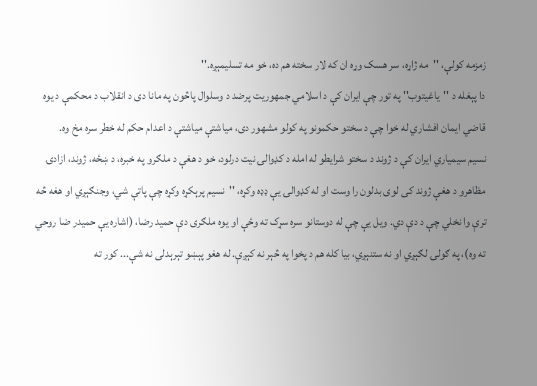زمزمه کولې، ''مه ژاړه، سر هسک وړه ان که لار سخته هم ده، خو مه تسلیمېږه.''
دا پېغله د ''یاغيتوب'' په تور چې ایران کې د اسلامي جمهوریت پرضد د وسلوال پاڅون په مانا دی د انقلاب د محکمې د یوه قاضي ایمان افشاري له خوا چې د سختو حکمونو په کولو مشهور دی، میاشتې میاشتې د اعدام حکم له خطر سره مخ وه.
نسیم سیمیاري ایران کې د ژوند د سختو شرایطو له امله د کډوالۍ نیت درلود، خو د هغې د ملګرو په خبره، د ښځه، ژوند، ازادۍ مظاهرو د هغې ژوند کی لوی بدلون را وست او له کډوالۍ یې ډډه وکړه، ''نسیم پرېکړه وکړه چې پاتې شي، وجنګېږي او هغه څه ترې وا نخلي چې د دې دي. ویل یې چې له دوستانو سره سړک ته وځې او یوه ملګری دې حمید رضا، (اشاره یې حمیدر ضا روحي ته وه)، په ګولۍ لګېږي او نه ستنېږي، بیا کله هم د پخوا په څېر نه کېږې. له هغو پېښو تېرېدلی نه شې... کور ته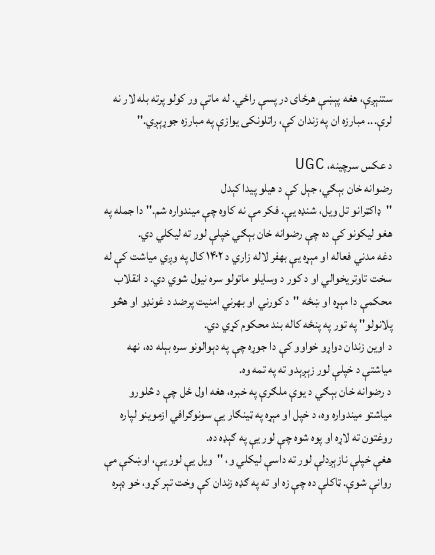ستنېږې، هغه پېښې هرځای در پسې راځي. له ماتې ور کولو پرته بله لار نه لرې... مبارزه ان په زندان کې، راتلونکی یوازې په مبارزه جوړېږي.''

د عکس سرچینه، UGC
رضوانه خان بېګي، جېل کې د هیلو پیدا کېدل
''ډاکټرانو تل ویل، شنډه یې. فکر مې نه کاوه چې ميندواره شم.'' دا جمله په هغو لیکونو کې ده چې رضوانه خان بېګي خپلې لور ته لیکلي دي.
دغه مدني فعاله او مېړه یې بهفر لاله زاري د ۱۴۰۲ کال په وږي میاشت کې له سخت تاوتریخوالي او د کور د وسایلو ماتولو سره نیول شوي دي. د انقلاب محکمې دا مېړه او ښځه ''د کورني او بهرني امنیت پرضد د غونډو او هڅو پلانولو'' په تور په پنځه کاله بند محکوم کړي دي.
د اوین زندان دواړو خواوو کې دا جوړه چې په دېوالونو سره بېله ده، نهه میاشتې د خپلې لور زېږېدو ته په تمه وه.
د رضوانه خان بېګي د یوې ملګرې په خبره، هغه اول ځل چې د څلورو میاشتو ميندواره وه، د خپل او مېړه په ټینګار یې سونوګرافي ازموینو لپاره روغتون ته لاړه او پوه شوه چې لور یې په ګېډه ده.
هغې خپلې نازېږدلې لور ته داسې لیکلي و، ''ویل یې لور یې، اوښکې مې روانې شوې. ټاکلې ده چې زه او ته په ګډه زندان کې وخت تېر کړو، خو ډېره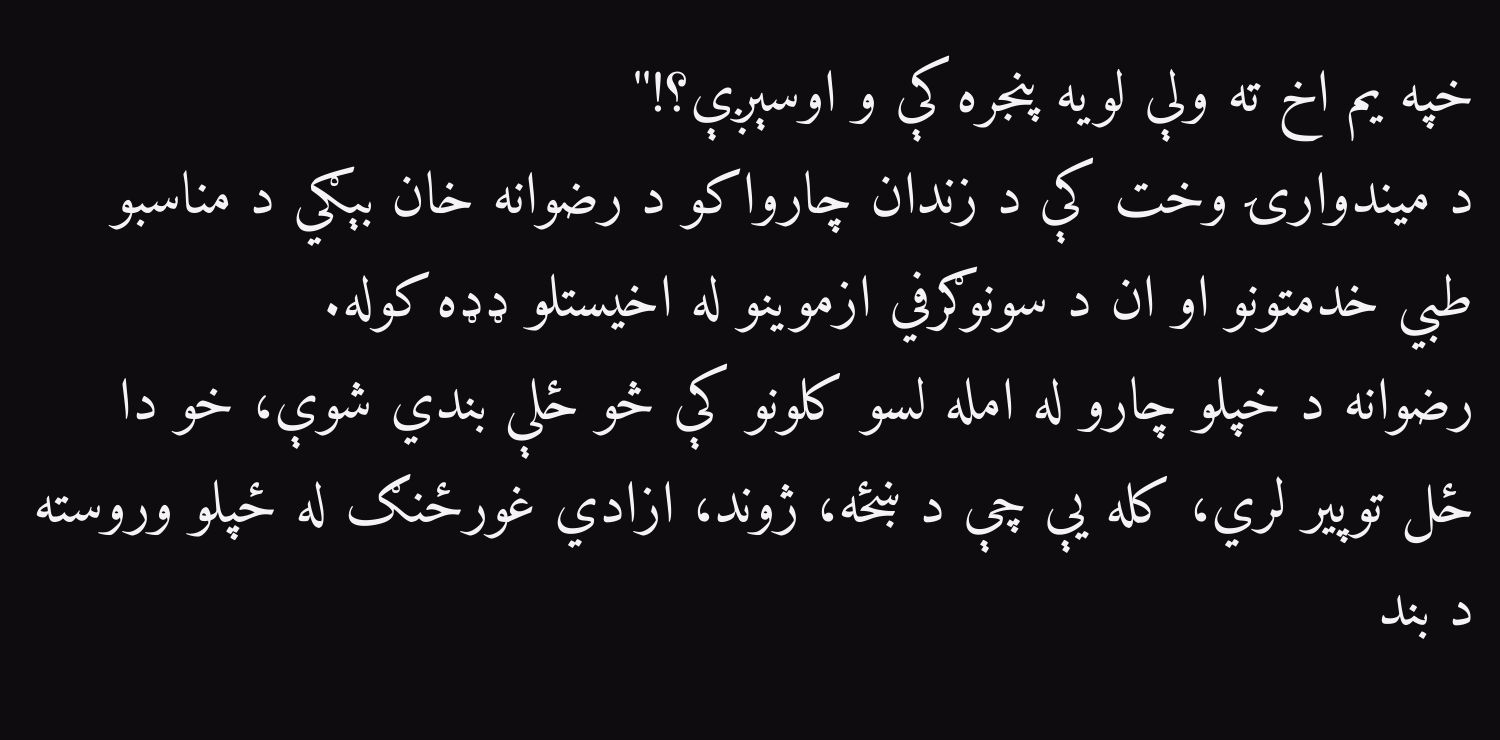خپه یم اخ ته ولې لویه پنجره کې و اوسېږې؟!''
د ميندوارۍ وخت کې د زندان چارواکو د رضوانه خان بېګي د مناسبو طبي خدمتونو او ان د سونوګرفي ازموینو له اخیستلو ډډه کوله.
رضوانه د خپلو چارو له امله لسو کلونو کې څو ځلې بندي شوې، خو دا ځل توپیر لري، کله یې چې د ښځه، ژوند، ازادي غورځنګ له ځپلو وروسته د بند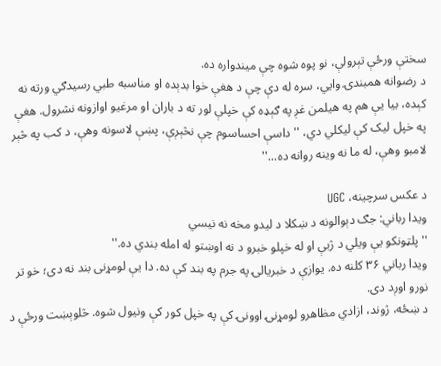سختې ورځې تېرولې، نو پوه شوه چې ميندواره ده.
د رضوانه همبندۍ وايي، سره له دې چې د هغې خوا بدېده او مناسبه طبي رسیدګي ورته نه کېده، بیا یې هم په هیلمن غږ په ګېډه کې خپلې لور ته د باران او مرغیو اوازونه نشرول. هغې په خپل لیک کې لیکلي دي، ''داسې احساسوم چې نڅېږې، پښې لاسونه وهې، د کب په څېر لامبو وهې، له ما نه وینه روانه ده...''

د عکس سرچینه، UGC
ویدا رباني: جګ دېوالونه د ښکلا د لیدو مخه نه نیسي
''پلټونکو یې ویلي د ژبې او له خپلو خبرو د نه اوښتو له امله بندي ده.''
ویدا رباني ۳۶ کلنه ده. یوازې د خبریالۍ په جرم په بند کې ده. دا یې لومړنی بند نه دی؛ خو تر نورو اوږد دی.
د ښځه، ژوند، ازادي مظاهرو لومړنۍ اوونۍ کې په خپل کور کې ونیول شوه. څلوېښت ورځې د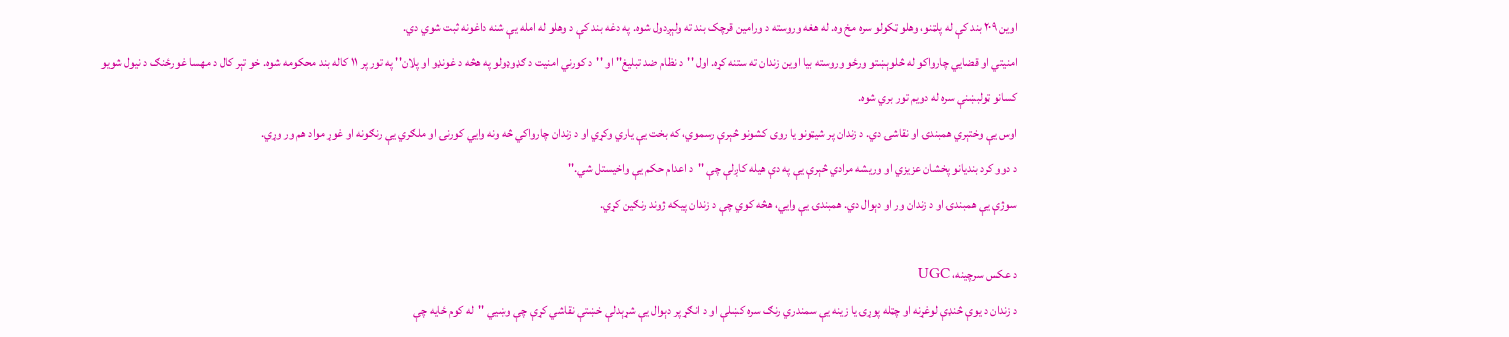اوین ۲۰۹ بند کې له پلټنو، وهلو ټکولو سره مخ وه. له هغه وروسته د ورامین قرچک بند ته ولېږدول شوه. په دغه بند کې د وهلو له امله یې شنه داغونه ثبت شوي دي.
امنیتي او قضايي چارواکو له څلوېښتو ورځو وروسته بیا اوین زندان ته ستنه کړه. اول ''د نظام ضد تبلیغ'' او ''د کورني امنیت د ګډوډولو په هڅه د غونډو او پلان'' په تور پر ۱۱ کاله بند محکومه شوه. خو تېر کال د مهسا غورځنګ د نیول شویو کسانو ټولبښنې سره له دویم تور بري شوه.
اوس یې وختېري همبندۍ او نقاشۍ دي. د زندان پر شیټونو یا روی کشونو څېرې رسموي، که بخت یې یاري وکړي او د زندان چارواکي څه ونه وايي کورنۍ او ملګري یې رنګونه او غوړ مواد هم ور وړي.
د دوو کرد بندیانو پخشان عزيزي او وریشه مرادي څېرې یې په دې هیله کاږلې چې ''د اعدام حکم یې واخیستل شي.''
سوژې یې همبندۍ او د زندان ور او دېوال دي. همبندۍ یې وايي، هڅه کوي چې د زندان پیکه ژوند رنګین کړي.

د عکس سرچینه، UGC
د زندان د یوې څنډې لوغړنه او چټله پوړۍ یا زینه یې سمندري رنګ سره کښلې او د انګړ پر دېوال یې شړېدلې خښتې نقاشي کړې چې وښيي ''له کوم ځایه چې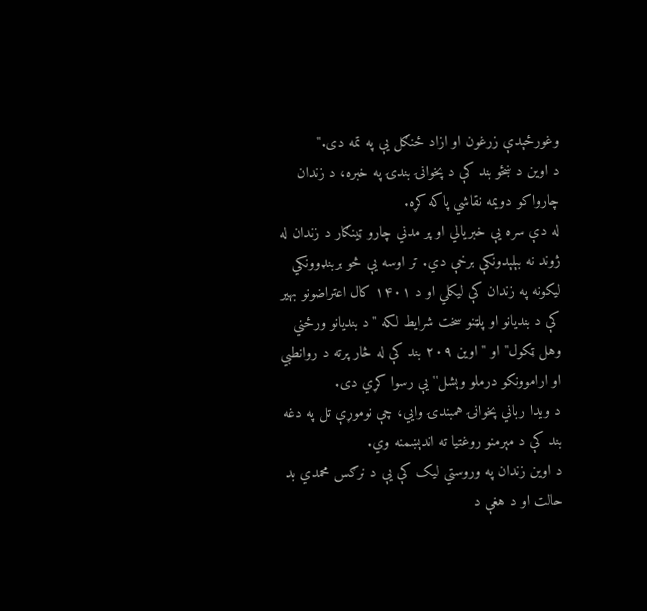وغورځېدې زرغون او ازاد ځنګل یې په تمه دی.''
د اوین د ښځو بند کې د پخوانۍ بندۍ په خبره، د زندان چارواکو دویمه نقاشي پاکه کړه.
له دې سره یې خبریالي او پر مدني چارو ټینګار د زندان له ژوند نه بېلېدونکې برخې دي. تر اوسه یې څو بربنډوونکي لیکونه په زندان کې لیکلي او د ۱۴۰۱ کال اعتراضونو بهیر کې د بندیانو او پلټنو سخت شرایط لکه ''د بندیانو ورځني وهل ټکول'' او ''اوین ۲۰۹ بند کې له څار پرته د روانطبي او اراموونکو درملو وېشل'' یې رسوا کړي دی.
د ویدا رباني پخوانۍ همبندۍ وايي، چې نوموړې تل په دغه بند کې د مېرمنو روغتیا ته اندېښمنه وي.
د اوین زندان په وروستي لیک کې یې د نرګس محمدي بد حالت او د هغې د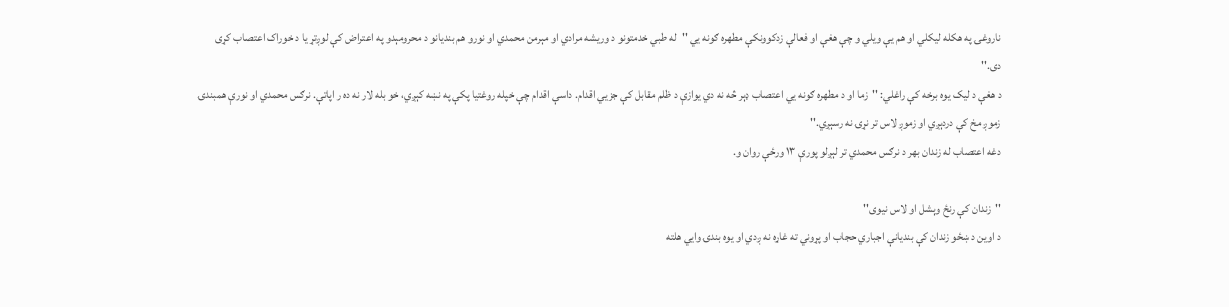ناروغۍ په هکله لیکلي او هم یې ویلي و چې هغې او فعالې زدکوونکې مطهره ګونه يي ''له طبي خدمتونو د وریشه مرادي او مېرمن محمدي او نورو هم بندیانو د محرومېدو په اعتراض کې لوږتړ یا د خوراک اعتصاب کړی دی.''
د هغې د لیک یوه برخه کې راغلي: ''زما او د مطهره ګونه يي اعتصاب ډېر څه نه دي یوازې د ظلم مقابل کې جزيي اقدام. داسې اقدام چې خپله روغتیا پکې په نښه کېږي، خو بله لار نه ده ر اپاتې. نرګس محمدي او نورې همبندۍ زموږ مخ کې دردېږي او زموږ لاس تر نړۍ نه رسېږي.''
دغه اعتصاب له زندان بهر د نرګس محمدي تر لېږلو پورې ۱۳ ورځې روان و.

''زندان کې رنځ وېشل او لاس نیوی''
د اوین د ښځو زندان کې بنديانې اجباري حجاب او پړوني ته غاړه نه ږدي او یوه بندۍ وايي هلته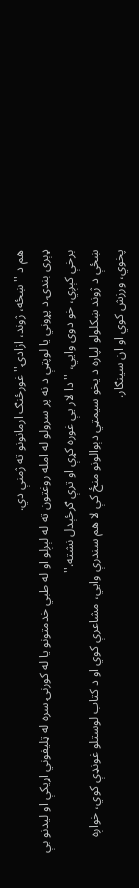هم د ''ښځه، ژوند، ازادۍ'' غورځنګ ارمانونو ته ژمنې دي.
ډېری بندۍ د پړوني یا لوپټې د نه پر سرولو له امله روغتون ته له لېږلو او له طبي خدمتونو یا له کورنۍ سره له ټلیفوني اړیکې او لیدنو بې برخې کېږي، خو دوی وايي، ''دا لار یې غوره کړې او ترې ګرځېدل نشته.''
ښځې د ژوند ښکلولو لپاره د یخو سیمټي دېوالونو منځ کې لا هم سندرې وايي، مشاعرې کوي او د کتاب لوستلو غونډې کوي، خواږه پخوي، ورزش کوي او ان سینګار.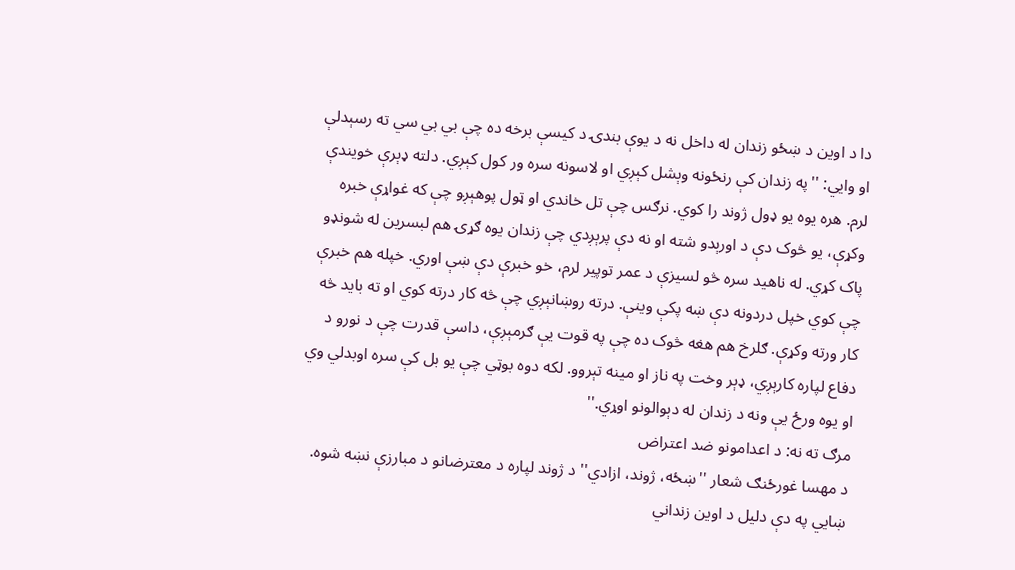دا د اوین د ښځو زندان له داخل نه د یوې بندۍ د کیسې برخه ده چې بي بي سي ته رسېدلې او وايي: ''په زندان کې رنځونه وېشل کېږي او لاسونه سره ور کول کېږي. دلته ډېرې خویندې لرم. هره یوه یو ډول ژوند را کوي. نرګس چې تل خاندي او ټول پوهېږو چې که غواړې خبره وکړې، یو څوک دې د اورېدو شته او نه دې پرېږدي چې زندان یوه ګړۍ هم لبسرین له شونډو پاک کړي. له ناهید سره څو لسیزې د عمر توپیر لرم، خو خبرې دې ښې اوري. خپله هم خبرې چې کوي خپل دردونه دې ښه پکې وینې. درته روښانېږي چې څه کار درته کوي او ته باید څه کار ورته وکړې. ګلرخ هم هغه څوک ده چې په قوت یې ګرمېږې، داسې قدرت چې د نورو د دفاع لپاره کارېږي، ډېر وخت په ناز او مینه تېروو. لکه دوه بوټي چې یو بل کې سره اوبدلي وي او یوه ورځ یې ونه د زندان له دېوالونو اوړي.''
مرګ ته نه: د اعدامونو ضد اعتراض
د مهسا غورځنګ شعار ''ښځه، ژوند، ازادي'' د ژوند لپاره د معترضانو د مبارزې نښه شوه. ښايي په دې دلیل د اوین زنداني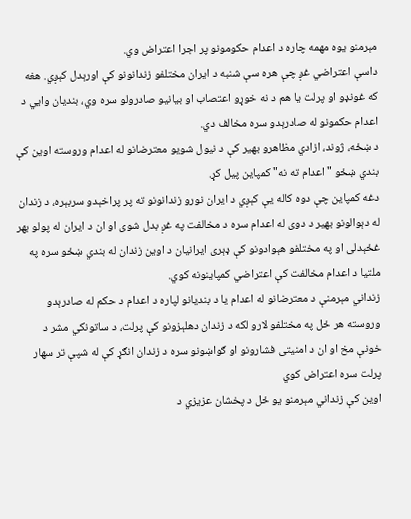مېرمنو یوه مهمه چاره د اعدام حکومونو پر اجرا اعتراض وي.
داسې اعتراضي غږ چې هره سې شنبه د ایران مختلفو زندانونو کې اورېدل کېږي. هغه که غونډو او پرلت یا هم د نه خوړو اعتصاب او بیانیو صادرولو سره وي، بندیان وايي د اعدام حکمونو له صادرېدو سره مخالف دي.
د ښځه، ژوند، ازادي مظاهرو بهیر کې د نیول شویو معترضانو له اعدام وروسته اوین کې بندي ښځو "اعدام ته نه" کمپاین پیل کړ.
دغه کمپاین چې دوه کاله یې کېږي د ایران نورو زندانونو ته پر پراخېدو سربېره، د زندان له دېوالونو بهیر د دوی له اعدام سره د مخالفت په غږ بدل شوی او ان د ایران له پولو بهر غځېدلی او په مختلفو هېوادونو کې ډېری ایرانیان د اوین زندان له بندي ښځو سره په ملتیا د اعدام مخالفت کې اعتراضي کمپاینونه کوي.
زنداني مېرمنې د معترضانو له اعدام یا د بندیانو لپاره د اعدام د حکم له صادرېدو وروسته هر ځل په مختلفو لارو لکه د زندان دهلېزونو کې پرلت، د ساتونکي مشر د خونې مخ او ان د امنیتی فشارونو او ګواښونو سره د زندان انګړ کې له شپې تر سهار پرلت سره اعتراض کوي
اوین کې زنداني مېرمنو یو ځل د پخشان عزیزي د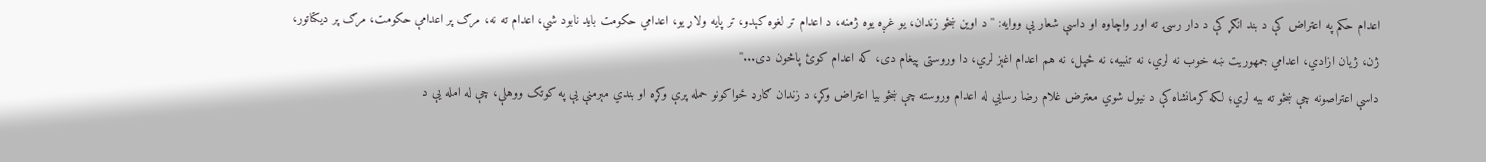اعدام حکم په اعتراض کې د بند انګړ کې د دار رسۍ ته اور واچاوه او داسې شعار یې ووایه: ''د اوین ښځو زندان، یو غږه یوه ژمنه، د اعدام تر لغوه کېدو، تر پایه ولاړ یو، اعدامي حکومت باید نابود شي، اعدام ته نه، مرګ پر اعدامې حکومت، مرګ پر دیکتاتور، ژن، ژیان ازادي، اعدامي جمهوریت ښه خوب نه لري، نه تنبیه، نه ځپل، نه هم اعدام اغېز لري، دا وروستی پیغام دی، که اعدام کوئ پاڅون دی...''
داسې اعتراصونه چې ښځو ته بیه لري؛ لکه کرمانشاه کې د نیول شوي معترض غلام رضا رسايي له اعدام وروسته چې ښځو بیا اعتراض وکړ، د زندان ګارډ ځواکونو حمله پرې وکړه او بندي مېرمنې یې په کوتک ووهلې، چې له امله یې د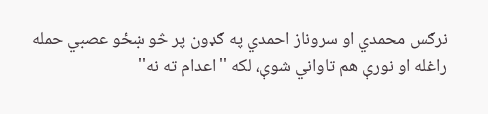نرګس محمدي او سروناز احمدي په ګډون پر څو ښځو عصبي حمله راغله او نورې هم تاواني شوې، لکه ''اعدام ته نه''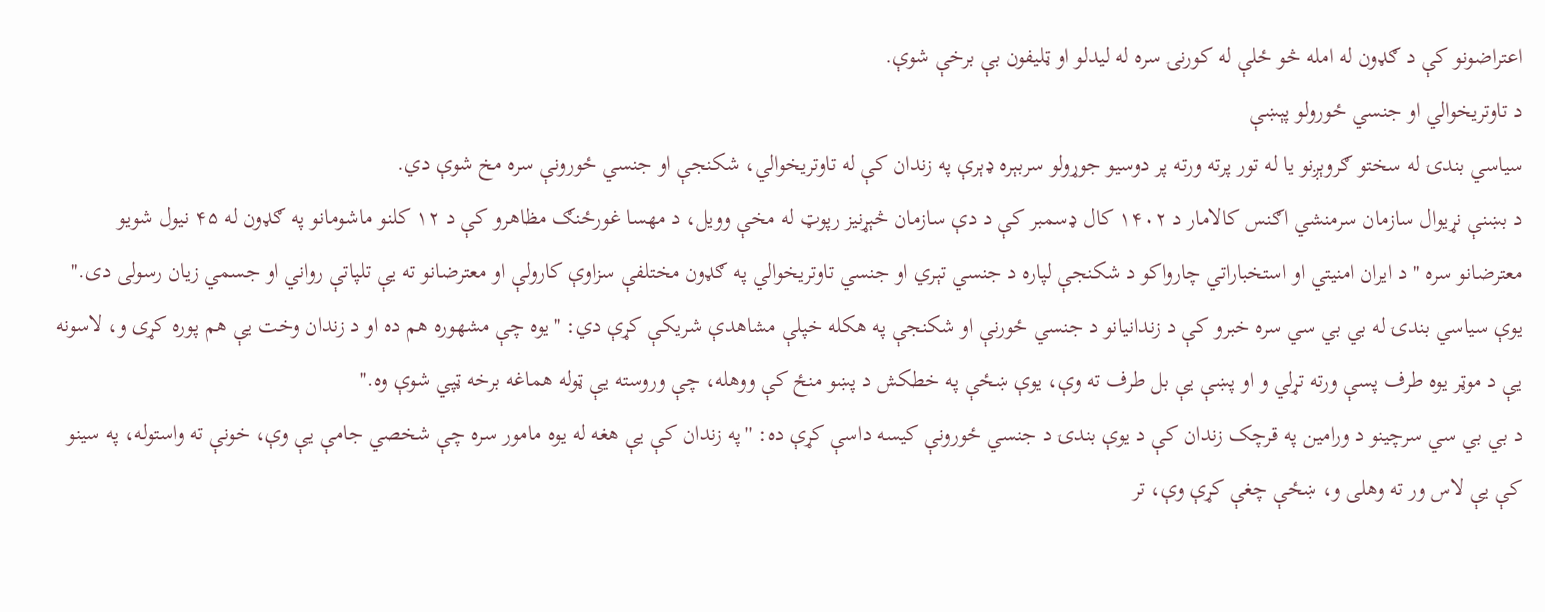اعتراضونو کې د ګډون له امله څو ځلې له کورنۍ سره له لیدلو او ټلیفون بې برخې شوې.
د تاوتریخوالي او جنسي ځورولو پېښې
سیاسي بندۍ له سختو ګروېږنو یا له تور پرته ورته پر دوسیو جوړولو سربېره ډېرې په زندان کې له تاوتریخوالي، شکنجې او جنسي ځورونې سره مخ شوې دي.
د بښنې نړیوال سازمان سرمنشي اګنس کالامار د ۱۴۰۲ کال ډسمبر کې د دې سازمان څېړنیز رپوټ له مخې وویل، د مهسا غورځنګ مظاهرو کې د ۱۲ کلنو ماشومانو په ګډون له ۴۵ نیول شویو معترضانو سره ''د ایران امنیتي او استخباراتي چارواکو د شکنجې لپاره د جنسي تېري او جنسي تاوتریخوالي په ګډون مختلفې سزاوې کارولې او معترضانو ته یې تلپاتې رواني او جسمي زیان رسولی دی.''
یوې سیاسي بندۍ له بي بي سي سره خبرو کې د زندانیانو د جنسي ځورنې او شکنجې په هکله خپلې مشاهدې شریکې کړې دي: ''یوه چې مشهوره هم ده او د زندان وخت یې هم پوره کړی و، لاسونه یې د موټر یوه طرف پسې ورته تړلي و او پښې یې بل طرف ته وې، یوې ښځې په خطکش د پښو منځ کې ووهله، چې وروسته یې ټوله هماغه برخه ټپي شوې وه.''
د بي بي سي سرچینو د ورامین په قرچک زندان کې د یوې بندۍ د جنسي ځورونې کیسه داسې کړې ده: ''په زندان کې یې هغه له یوه مامور سره چې شخصي جامې یې وې، خونې ته واستوله، په سینو کې یې لاس ور ته وهلی و، ښځې چغې کړې وې، تر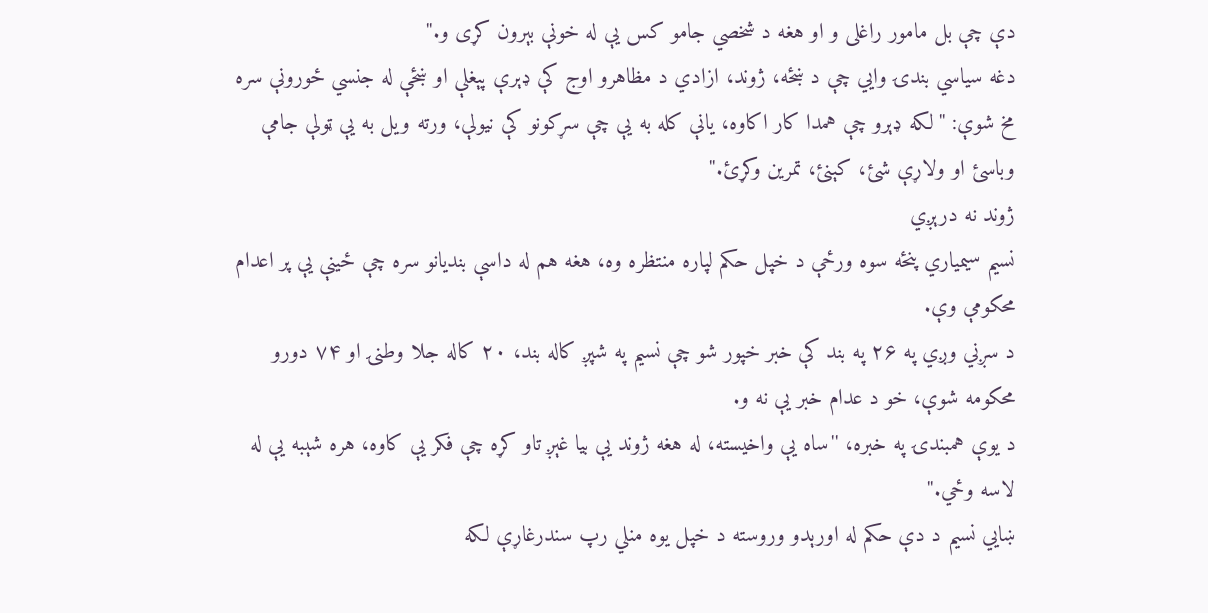دې چې بل مامور راغلی و او هغه د شخصي جامو کس یې له خونې بېرون کړی و.''
دغه سیاسي بندۍ وايي چې د ښځه، ژوند، ازادي د مظاهرو اوج کې ډېرې پېغلې او ښځې له جنسي ځورونې سره مخ شوې: ''لکه ډېرو چې همدا کار اکاوه، یانې کله به یې چې سړکونو کې نیولې، ورته ویل به یې ټولې جامې وباسئ او ولاړې شئ، کېنئ، تمرین وکړئ.''
ژوند نه درېږي
نسیم سیمیاري پنځه سوه ورځې د خپل حکم لپاره منتظره وه، هغه هم له داسې بندیانو سره چې ځینې یې پر اعدام محکومې وې.
د سږني وږي په ۲۶ په بند کې خبر خپور شو چې نسیم په شپږ کاله بند، ۲۰ کاله جلا وطنۍ او ۷۴ دورو محکومه شوې، خو د عدام خبر یې نه و.
د یوې همبندۍ په خبره، ''ساه یې واخیسته، له هغه ژوند یې بیا غېږ تاو کړه چې فکر یې کاوه، هره شېبه یې له لاسه وځي.''
ښايي نسیم د دې حکم له اورېدو وروسته د خپل یوه منلي رپ سندرغاړې لکه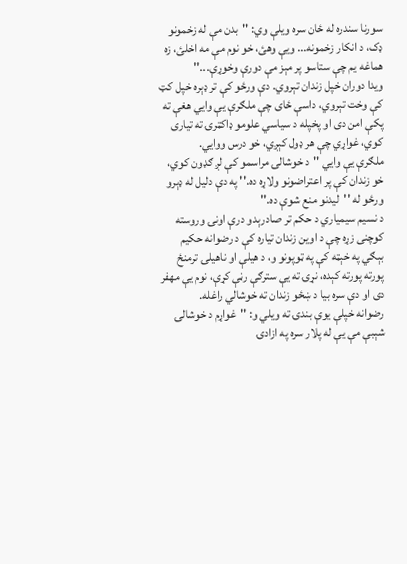سورنا سندره له ځان سره ویلې وي: ''بدن مې له زخمونو ډک، د انکار زخمونه... ویې وهئ، خو نوم مې مه اخلئ، زه هماغه یم چې ستاسو پر مېز مې دورې وخوړې...''
ویدا دوران خپل زندان تېروي. دې ورځو کې تر ډېره خپل کټ کې وخت تېروي، داسې ځای چې ملګرې یې وايي هغې ته پکې امن دی او پخپله د سیاسي علومو ډاکټرۍ ته تیاری کوي، غواړي چې هر ډول کېږي، خو درس ووايي.
ملګرې یې وايي ''د خوشالۍ مراسمو کې لږ ګډون کوي، خو زندان کې پر اعتراضونو ولاړه ده.'' په دې دلیل له ډېرو ورځو له ''لیدنو منع شوې ده.''
د نسیم سیمیاري د حکم تر صادرېدو درې اونۍ وروسته کوچنی زړه چې د اوین زندان تیاره کې د رضوانه حکیم بېګي په خېټه کې په ټوپونو و، د هیلې او ناهیلۍ ترمنځ پورته پورته کېده، نړۍ ته یې سترګې رڼې کړې، نوم یې مهفر دی او دې سره بیا د ښځو زندان ته خوشالي راغله.
رضوانه خپلې یوې بندۍ ته ویلي و: ''غواړم د خوشالۍ شېبې مې یې له پلار سره په ازادۍ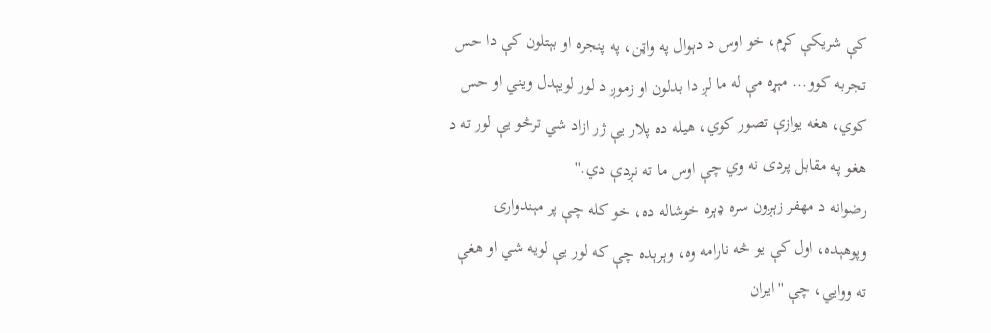کې شریکې کړم، خو اوس د دېوال په واټن، په پنجره او بېتلون کې دا حس تجربه کوو... مېړه مې له ما لږ دا بدلون او زموږ د لور لویېدل ویني او حس کوي، هغه یوازې تصور کوي، هیله ده پلار یې ژر ازاد شي ترڅو یې لور ته د هغو په مقابل پردی نه وي چې اوس ما ته نږدې دي.''
رضوانه د مهفر زېږون سره ډېره خوشاله ده، خو کله چې پر مېندوارۍ وپوهېده، اول کې یو څه نارامه وه، وېرېده چې که لور یې لویه شي او هغې ته ووايي، چې ''ایران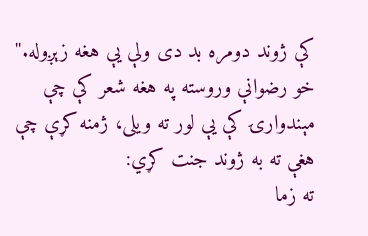کې ژوند دومره بد دی ولې یې هغه زېږوله.''
خو رضوانې وروسته په هغه شعر کې چې مېندوارۍ کې یې لور ته ویلی، ژمنه کړې چې هغې ته به ژوند جنت کړي:
ته زما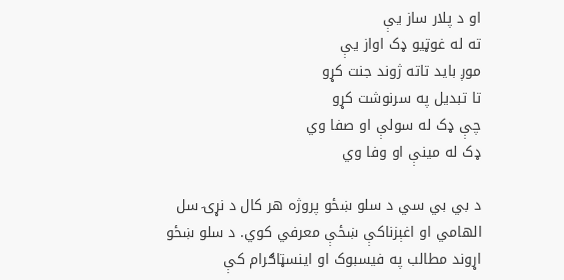او د پلار ساز یې
ته له غوټیو ډک اواز یې
موږ باید تاته ژوند جنت کړو
تا تبدیل په سرنوشت کړو
چې ډک له سولې او صفا وي
ډک له مینې او وفا وي

د بي بي سي د سلو ښځو پروژه هر کال د نړۍ سل الهامي او اغېزناکې ښځې معرفي کوي. د سلو ښځو اړوند مطالب په فیسبوک او اینسټاګرام کې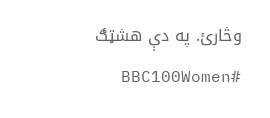وڅارئ. په دې هشټګ #BBC100Women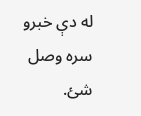له دې خبرو سره وصل شئ.